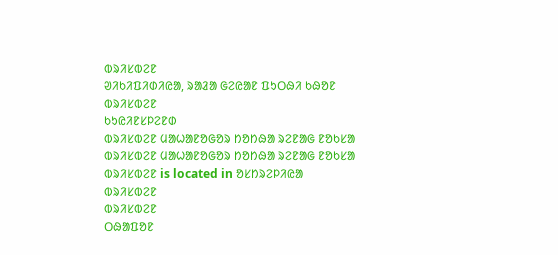ᱵᱨᱤᱥᱵᱮᱱ
ᱣᱤᱠᱤᱯᱤᱰᱤᱭᱟ, ᱨᱟᱲᱟ ᱜᱮᱭᱟᱱ ᱯᱩᱛᱷᱤ ᱠᱷᱚᱱ
ᱵᱨᱤᱥᱵᱮᱱ
ᱠᱩᱭᱤᱱᱥᱞᱮᱱᱰ
ᱵᱨᱤᱥᱵᱮᱱ ᱢᱟᱦᱟᱱᱚᱜᱚᱨ ᱴᱚᱴᱷᱟ ᱨᱮᱱᱟᱜ ᱱᱚᱠᱥᱟ
ᱵᱨᱤᱥᱵᱮᱱ ᱢᱟᱦᱟᱱᱚᱜᱚᱨ ᱴᱚᱴᱷᱟ ᱨᱮᱱᱟᱜ ᱱᱚᱠᱥᱟ
ᱵᱨᱤᱥᱵᱮᱱ is located in ᱚᱥᱴᱨᱮᱞᱤᱭᱟ
ᱵᱨᱤᱥᱵᱮᱱ
ᱵᱨᱤᱥᱵᱮᱱ
ᱛᱷᱟᱯᱚᱱ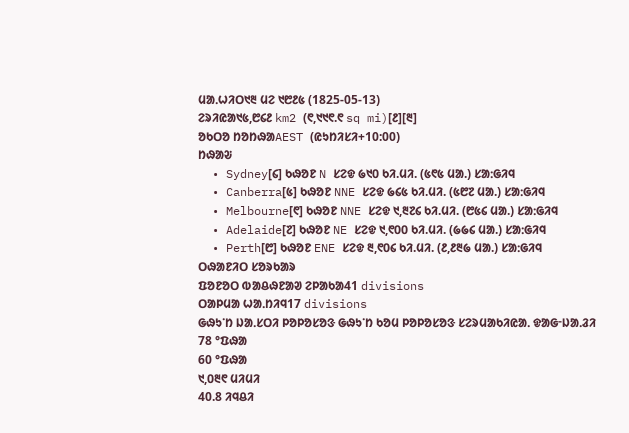ᱢᱟᱹᱦᱤᱛ᱑᱓ ᱢᱮ ᱑᱘᱒᱕ (1825-05-13)
ᱮᱨᱤᱭᱟ᱑᱕,᱘᱔᱒ km2 (᱖,᱑᱑᱖.᱖ sq mi)[᱒][᱓]
ᱚᱠᱛᱚ ᱴᱚᱴᱷᱟAEST (ᱭᱩᱴᱤᱥᱤ+10:00)
ᱴᱷᱟᱶ
  • Sydney[᱔] ᱠᱷᱚᱱ N ᱥᱮᱫ ᱙᱑᱐ ᱠᱤ.ᱢᱤ. (᱕᱖᱕ ᱢᱟ.) ᱥᱟᱺᱜᱤᱧ
  • Canberra[᱕] ᱠᱷᱚᱱ NNE ᱥᱮᱫ ᱙᱔᱕ ᱠᱤ.ᱢᱤ. (᱕᱘᱗ ᱢᱟ.) ᱥᱟᱺᱜᱤᱧ
  • Melbourne[᱖] ᱠᱷᱚᱱ NNE ᱥᱮᱫ ᱑,᱓᱗᱔ ᱠᱤ.ᱢᱤ. (᱘᱕᱔ ᱢᱟ.) ᱥᱟᱺᱜᱤᱧ
  • Adelaide[᱗] ᱠᱷᱚᱱ NE ᱥᱮᱫ ᱑,᱖᱐᱐ ᱠᱤ.ᱢᱤ. (᱙᱙᱔ ᱢᱟ.) ᱥᱟᱺᱜᱤᱧ
  • Perth[᱘] ᱠᱷᱚᱱ ENE ᱥᱮᱫ ᱓,᱖᱐᱔ ᱠᱤ.ᱢᱤ. (᱒,᱒᱓᱙ ᱢᱟ.) ᱥᱟᱺᱜᱤᱧ
ᱛᱷᱟᱱᱤᱛ ᱥᱚᱨᱠᱟᱨ
ᱯᱚᱱᱚᱛ ᱵᱟᱪᱷᱱᱟᱣ ᱮᱞᱟᱠᱟ41 divisions
ᱛᱟᱞᱢᱟ ᱦᱟᱹᱴᱤᱧ17 divisions
ᱜᱷᱩᱸᱴ ᱡᱟᱹᱥᱛᱤ ᱞᱚᱞᱚᱥᱚᱝ ᱜᱷᱩᱸᱴ ᱠᱚᱢ ᱞᱚᱞᱚᱥᱚᱝ ᱥᱮᱨᱢᱟᱠᱤᱭᱟᱹ ᱫᱟᱜᱼᱡᱟᱹᱲᱤ
78 °ᱯᱷᱟ
60 °ᱯᱷᱟ
᱑,᱐᱓᱖ ᱢᱤᱢᱤ
40.8 ᱤᱧᱪᱤ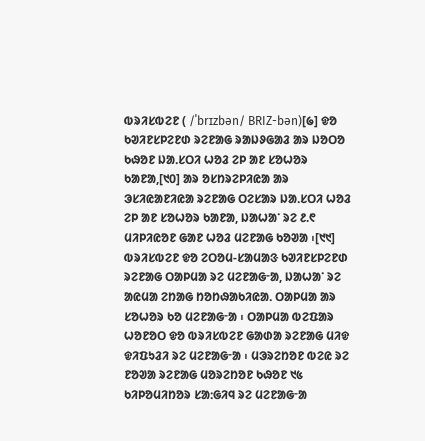ᱵᱨᱤᱥᱵᱮᱱ ( /ˈbrɪzbən/ BRIZ-bən)[᱙] ᱫᱚ ᱠᱣᱤᱱᱥᱞᱮᱱᱰ ᱨᱮᱱᱟᱜ ᱨᱟᱡᱽᱜᱟᱲ ᱟᱨ ᱡᱚᱛᱚ ᱠᱷᱚᱱ ᱡᱟᱹᱥᱛᱤ ᱦᱚᱲ ᱮᱞ ᱟᱱ ᱥᱚᱦᱚᱨ ᱠᱟᱱᱟ,[᱑᱐] ᱟᱨ ᱚᱥᱴᱨᱮᱞᱤᱭᱟ ᱟᱨ ᱳᱥᱤᱭᱟᱱᱤᱭᱟ ᱨᱮᱱᱟᱜ ᱛᱮᱥᱟᱨ ᱡᱟᱹᱥᱛᱤ ᱦᱚᱲ ᱮᱞ ᱟᱱ ᱥᱚᱦᱚᱨ ᱠᱟᱱᱟ, ᱡᱟᱦᱟᱸ ᱨᱮ ᱒.᱖ ᱢᱤᱞᱤᱭᱚᱱ ᱜᱟᱱ ᱦᱚᱲ ᱢᱮᱱᱟᱜ ᱠᱚᱣᱟ ᱾[᱑᱑] ᱵᱨᱤᱥᱵᱮᱱ ᱫᱚ ᱮᱛᱚᱢ-ᱥᱟᱢᱟᱝ ᱠᱣᱤᱱᱥᱞᱮᱱᱰ ᱨᱮᱱᱟᱜ ᱛᱟᱞᱢᱟ ᱨᱮ ᱢᱮᱱᱟᱜᱼᱟ, ᱡᱟᱦᱟᱸ ᱨᱮ ᱟᱭᱢᱟ ᱮᱴᱟᱜ ᱴᱚᱴᱷᱟᱠᱤᱭᱟᱹ ᱛᱟᱞᱢᱟ ᱟᱨ ᱥᱚᱦᱚᱨ ᱠᱚ ᱢᱮᱱᱟᱜᱼᱟ ᱾ ᱛᱟᱞᱢᱟ ᱵᱮᱯᱟᱨ ᱦᱚᱱᱚᱛ ᱫᱚ ᱵᱨᱤᱥᱵᱮᱱ ᱜᱟᱰᱟ ᱨᱮᱱᱟᱜ ᱢᱤᱫ ᱫᱤᱯᱩᱲᱤ ᱨᱮ ᱢᱮᱱᱟᱜᱼᱟ ᱾ ᱢᱳᱨᱮᱴᱚᱱ ᱵᱮᱭ ᱨᱮ ᱱᱚᱣᱟ ᱨᱮᱱᱟᱜ ᱢᱚᱨᱮᱴᱚᱱ ᱠᱷᱚᱱ ᱑᱕ ᱠᱤᱞᱚᱢᱤᱴᱚᱨ ᱥᱟᱺᱜᱤᱧ ᱨᱮ ᱢᱮᱱᱟᱜᱼᱟ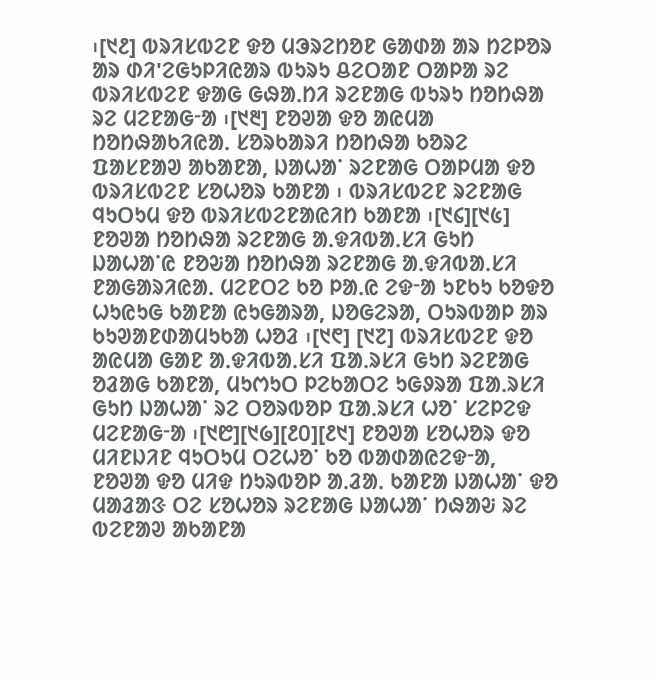᱾[᱑᱒] ᱵᱨᱤᱥᱵᱮᱱ ᱫᱚ ᱢᱳᱨᱮᱴᱚᱱ ᱜᱟᱰᱟ ᱟᱨ ᱴᱮᱞᱚᱨ ᱟᱨ ᱰᱤ'ᱮᱜᱩᱞᱤᱭᱟᱨ ᱵᱩᱨᱩ ᱪᱮᱛᱟᱱ ᱛᱟᱞᱟ ᱨᱮ ᱵᱨᱤᱥᱵᱮᱱ ᱫᱟᱜ ᱜᱷᱟᱹᱴᱤ ᱨᱮᱱᱟᱜ ᱵᱩᱨᱩ ᱴᱚᱴᱷᱟ ᱨᱮ ᱢᱮᱱᱟᱜᱼᱟ ᱾[᱑᱓] ᱱᱚᱣᱟ ᱫᱚ ᱟᱭᱢᱟ ᱴᱚᱴᱷᱟᱠᱤᱭᱟᱹ ᱥᱚᱨᱠᱟᱨᱤ ᱴᱚᱴᱷᱟ ᱠᱚᱨᱮ ᱯᱟᱥᱱᱟᱣ ᱟᱠᱟᱱᱟ, ᱡᱟᱦᱟᱸ ᱨᱮᱱᱟᱜ ᱛᱟᱞᱢᱟ ᱫᱚ ᱵᱨᱤᱥᱵᱮᱱ ᱥᱚᱦᱚᱨ ᱠᱟᱱᱟ ᱾ ᱵᱨᱤᱥᱵᱮᱱ ᱨᱮᱱᱟᱜ ᱧᱩᱛᱩᱢ ᱫᱚ ᱵᱨᱤᱥᱵᱮᱱᱟᱭᱤᱴ ᱠᱟᱱᱟ ᱾[᱑᱔][᱑᱕]
ᱱᱚᱣᱟ ᱴᱚᱴᱷᱟ ᱨᱮᱱᱟᱜ ᱟᱹᱫᱤᱵᱟᱹᱥᱤ ᱜᱩᱴ ᱡᱟᱦᱟᱸᱭ ᱱᱚᱶᱟ ᱴᱚᱴᱷᱟ ᱨᱮᱱᱟᱜ ᱟᱹᱫᱤᱵᱟᱹᱥᱤ ᱱᱟᱜᱟᱨᱤᱭᱟᱹ ᱢᱮᱱᱛᱮ ᱠᱚ ᱞᱟᱹᱭ ᱮᱫᱼᱟ ᱩᱱᱠᱩ ᱠᱚᱫᱚ ᱦᱩᱭᱩᱜ ᱠᱟᱱᱟ ᱭᱩᱜᱟᱨᱟ, ᱡᱚᱜᱮᱨᱟ, ᱛᱩᱨᱵᱟᱞ ᱟᱨ ᱠᱩᱣᱟᱱᱰᱟᱢᱩᱠᱟ ᱦᱚᱲ ᱾[᱑᱖] [᱑᱗] ᱵᱨᱤᱥᱵᱮᱱ ᱫᱚ ᱟᱭᱢᱟ ᱜᱟᱱ ᱟᱹᱫᱤᱵᱟᱹᱥᱤ ᱯᱟᱹᱨᱥᱤ ᱜᱩᱴ ᱨᱮᱱᱟᱜ ᱚᱲᱟᱜ ᱠᱟᱱᱟ, ᱢᱩᱬᱩᱛ ᱞᱮᱠᱟᱛᱮ ᱩᱜᱽᱨᱟ ᱯᱟᱹᱨᱥᱤ ᱜᱩᱴ ᱡᱟᱦᱟᱸ ᱨᱮ ᱛᱚᱨᱵᱚᱞ ᱯᱟᱹᱨᱥᱤ ᱦᱚᱸ ᱥᱮᱞᱮᱫ ᱢᱮᱱᱟᱜᱼᱟ ᱾[᱑᱘][᱑᱙][᱒᱐][᱒᱑] ᱱᱚᱣᱟ ᱥᱚᱦᱚᱨ ᱫᱚ ᱢᱤᱱᱡᱤᱱ ᱧᱩᱛᱩᱢ ᱛᱮᱦᱚᱸ ᱠᱚ ᱵᱟᱰᱟᱭᱮᱫᱼᱟ, ᱱᱚᱣᱟ ᱫᱚ ᱢᱤᱫ ᱴᱩᱨᱵᱚᱞ ᱟᱹᱲᱟᱹ ᱠᱟᱱᱟ ᱡᱟᱦᱟᱸ ᱫᱚ ᱢᱟᱲᱟᱝ ᱛᱮ ᱥᱚᱦᱚᱨ ᱨᱮᱱᱟᱜ ᱡᱟᱦᱟᱸ ᱴᱷᱟᱶ ᱨᱮ ᱵᱮᱱᱟᱣ ᱟᱠᱟᱱᱟ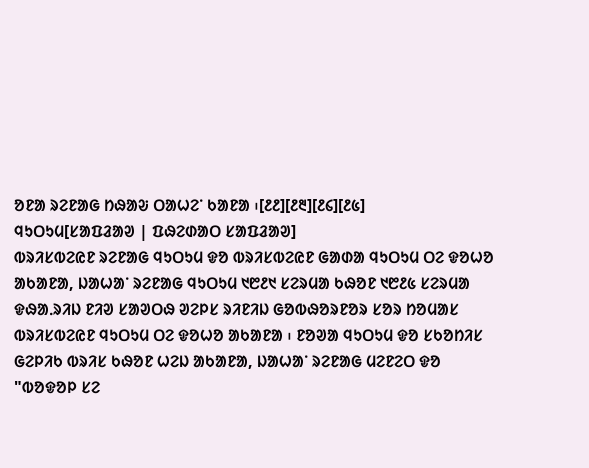ᱚᱱᱟ ᱨᱮᱱᱟᱜ ᱴᱷᱟᱶ ᱛᱟᱦᱮᱸ ᱠᱟᱱᱟ ᱾[᱒᱒][᱒᱓][᱒᱔][᱒᱕]
ᱧᱩᱛᱩᱢ[ᱥᱟᱯᱲᱟᱣ | ᱯᱷᱮᱰᱟᱛ ᱥᱟᱯᱲᱟᱣ]
ᱵᱨᱤᱥᱵᱮᱭᱱ ᱨᱮᱱᱟᱜ ᱧᱩᱛᱩᱢ ᱫᱚ ᱵᱨᱤᱥᱵᱮᱭᱱ ᱜᱟᱰᱟ ᱧᱩᱛᱩᱢ ᱛᱮ ᱫᱚᱦᱚ ᱟᱠᱟᱱᱟ, ᱡᱟᱦᱟᱸ ᱨᱮᱱᱟᱜ ᱧᱩᱛᱩᱢ ᱑᱘᱒᱑ ᱥᱮᱨᱢᱟ ᱠᱷᱚᱱ ᱑᱘᱒᱕ ᱥᱮᱨᱢᱟ ᱫᱷᱟᱹᱨᱤᱡ ᱱᱤᱣ ᱥᱟᱣᱛᱷ ᱣᱮᱞᱥ ᱨᱤᱱᱤᱡ ᱜᱚᱵᱷᱚᱨᱱᱚᱨ ᱥᱚᱨ ᱴᱚᱢᱟᱥ ᱵᱨᱤᱥᱵᱮᱭᱱ ᱧᱩᱛᱩᱢ ᱛᱮ ᱫᱚᱦᱚ ᱟᱠᱟᱱᱟ ᱾ ᱱᱚᱣᱟ ᱧᱩᱛᱩᱢ ᱫᱚ ᱥᱠᱚᱴᱤᱥ ᱜᱮᱞᱤᱠ ᱵᱨᱤᱥ ᱠᱷᱚᱱ ᱦᱮᱡ ᱟᱠᱟᱱᱟ, ᱡᱟᱦᱟᱸ ᱨᱮᱱᱟᱜ ᱢᱮᱱᱮᱛ ᱫᱚ "ᱵᱚᱫᱚᱞ ᱥᱮ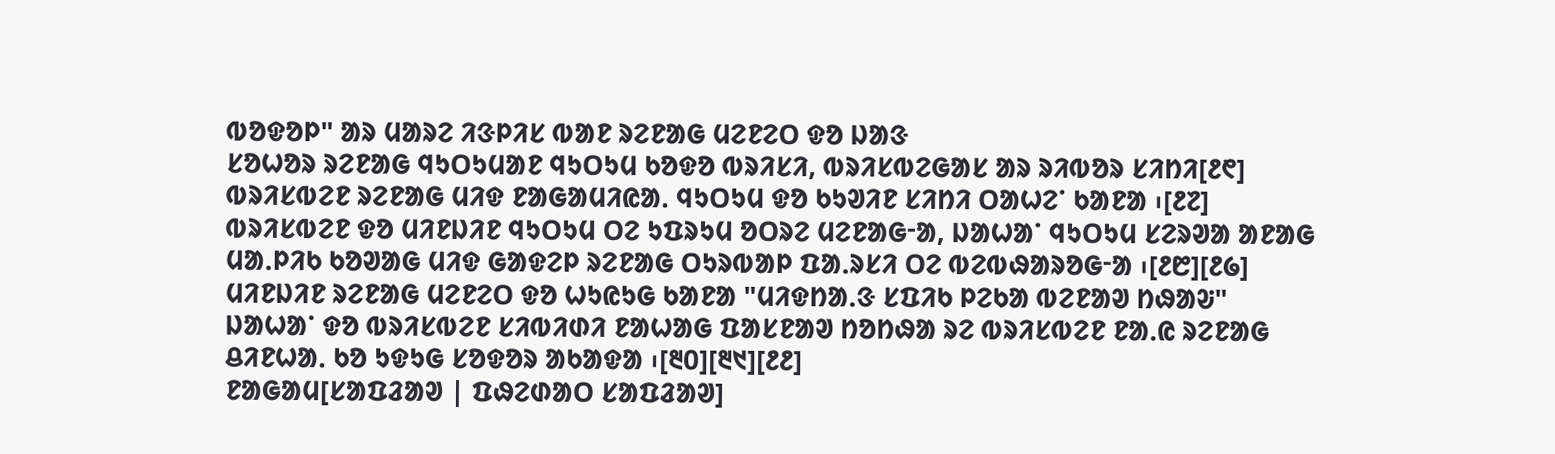ᱵᱚᱫᱚᱞ" ᱟᱨ ᱢᱟᱨᱮ ᱤᱝᱞᱤᱥ ᱵᱟᱱ ᱨᱮᱱᱟᱜ ᱢᱮᱱᱮᱛ ᱫᱚ ᱡᱟᱝ
ᱥᱚᱦᱚᱨ ᱨᱮᱱᱟᱜ ᱧᱩᱛᱩᱢᱟᱱ ᱧᱩᱛᱩᱢ ᱠᱚᱫᱚ ᱵᱨᱤᱥᱤ, ᱵᱨᱤᱥᱵᱮᱜᱟᱥ ᱟᱨ ᱨᱤᱵᱚᱨ ᱥᱤᱴᱤ[᱒᱖] ᱵᱨᱤᱥᱵᱮᱱ ᱨᱮᱱᱟᱜ ᱢᱤᱫ ᱱᱟᱜᱟᱢᱤᱭᱟᱹ ᱧᱩᱛᱩᱢ ᱫᱚ ᱠᱩᱣᱤᱱ ᱥᱤᱴᱤ ᱛᱟᱦᱮᱸ ᱠᱟᱱᱟ ᱾[᱒᱗]
ᱵᱨᱤᱥᱵᱮᱱ ᱫᱚ ᱢᱤᱱᱡᱤᱱ ᱧᱩᱛᱩᱢ ᱛᱮ ᱩᱯᱨᱩᱢ ᱚᱛᱨᱮ ᱢᱮᱱᱟᱜᱼᱟ, ᱡᱟᱦᱟᱸ ᱧᱩᱛᱩᱢ ᱥᱮᱨᱣᱟ ᱟᱱᱟᱜ ᱢᱟᱹᱞᱤᱠ ᱠᱚᱣᱟᱜ ᱢᱤᱫ ᱜᱟᱫᱮᱞ ᱨᱮᱱᱟᱜ ᱛᱩᱨᱵᱟᱞ ᱯᱟᱹᱨᱥᱤ ᱛᱮ ᱵᱮᱵᱷᱟᱨᱚᱜᱼᱟ ᱾[᱒᱘][᱒᱙] ᱢᱤᱱᱡᱤᱱ ᱨᱮᱱᱟᱜ ᱢᱮᱱᱮᱛ ᱫᱚ ᱦᱩᱭᱩᱜ ᱠᱟᱱᱟ "ᱢᱤᱫᱴᱟᱹᱝ ᱥᱯᱤᱠ ᱞᱮᱠᱟ ᱵᱮᱱᱟᱣ ᱴᱷᱟᱶ" ᱡᱟᱦᱟᱸ ᱫᱚ ᱵᱨᱤᱥᱵᱮᱱ ᱥᱤᱵᱤᱰᱤ ᱱᱟᱦᱟᱜ ᱯᱟᱥᱱᱟᱣ ᱴᱚᱴᱷᱟ ᱨᱮ ᱵᱨᱤᱥᱵᱮᱱ ᱱᱟᱹᱭ ᱨᱮᱱᱟᱜ ᱪᱤᱱᱦᱟᱹ ᱠᱚ ᱩᱫᱩᱜ ᱥᱚᱫᱚᱨ ᱟᱠᱟᱫᱟ ᱾[᱓᱐][᱓᱑][᱒᱒]
ᱱᱟᱜᱟᱢ[ᱥᱟᱯᱲᱟᱣ | ᱯᱷᱮᱰᱟᱛ ᱥᱟᱯᱲᱟᱣ]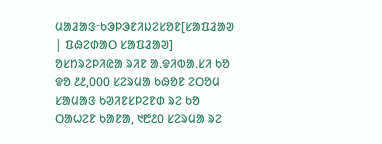ᱢᱟᱲᱟᱝᱼᱠᱳᱞᱳᱱᱤᱡᱮᱥᱚᱱ[ᱥᱟᱯᱲᱟᱣ | ᱯᱷᱮᱰᱟᱛ ᱥᱟᱯᱲᱟᱣ]
ᱚᱥᱴᱨᱮᱞᱤᱭᱟ ᱨᱤᱱ ᱟᱹᱫᱤᱵᱟᱹᱥᱤ ᱠᱚ ᱫᱚ ᱒᱒,᱐᱐᱐ ᱥᱮᱨᱢᱟ ᱠᱷᱚᱱ ᱮᱛᱚᱢ ᱥᱟᱢᱟᱝ ᱠᱣᱤᱱᱥᱞᱮᱱᱰ ᱨᱮ ᱠᱚ ᱛᱟᱦᱮᱱ ᱠᱟᱱᱟ, ᱑᱘᱒᱐ ᱥᱮᱨᱢᱟ ᱨᱮ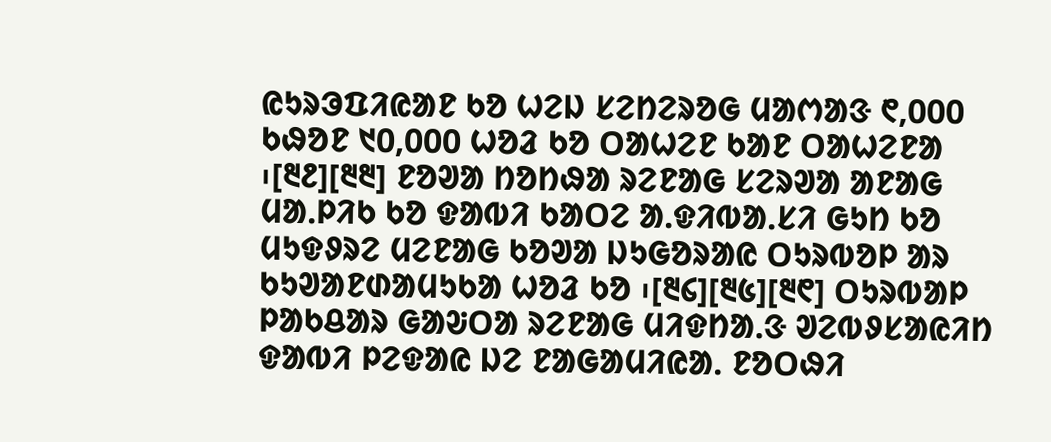ᱭᱩᱨᱳᱯᱤᱭᱟᱱ ᱠᱚ ᱦᱮᱡ ᱥᱮᱴᱮᱨᱚᱜ ᱢᱟᱬᱟᱝ ᱖,᱐᱐᱐ ᱠᱷᱚᱱ ᱑᱐,᱐᱐᱐ ᱦᱚᱲ ᱠᱚ ᱛᱟᱦᱮᱱ ᱠᱟᱱ ᱛᱟᱦᱮᱱᱟ ᱾[᱓᱒][᱓᱓] ᱱᱚᱣᱟ ᱴᱚᱴᱷᱟ ᱨᱮᱱᱟᱜ ᱥᱮᱨᱣᱟ ᱟᱱᱟᱜ ᱢᱟᱹᱞᱤᱠ ᱠᱚ ᱫᱟᱵᱤ ᱠᱟᱛᱮ ᱟᱹᱫᱤᱵᱟᱹᱥᱤ ᱜᱩᱴ ᱠᱚ ᱢᱩᱫᱽᱨᱮ ᱢᱮᱱᱟᱜ ᱠᱚᱣᱟ ᱡᱩᱜᱚᱨᱟᱭ ᱛᱩᱨᱵᱚᱞ ᱟᱨ ᱠᱩᱣᱟᱱᱰᱟᱢᱩᱠᱟ ᱦᱚᱲ ᱠᱚ ᱾[᱓᱔][᱓᱕][᱓᱖] ᱛᱩᱨᱵᱟᱞ ᱞᱟᱠᱪᱟᱨ ᱜᱟᱶᱛᱟ ᱨᱮᱱᱟᱜ ᱢᱤᱫᱴᱟᱹᱝ ᱣᱮᱵᱽᱥᱟᱭᱤᱴ ᱫᱟᱵᱤ ᱞᱮᱫᱟᱭ ᱡᱮ ᱱᱟᱜᱟᱢᱤᱭᱟᱹ ᱱᱚᱛᱷᱤ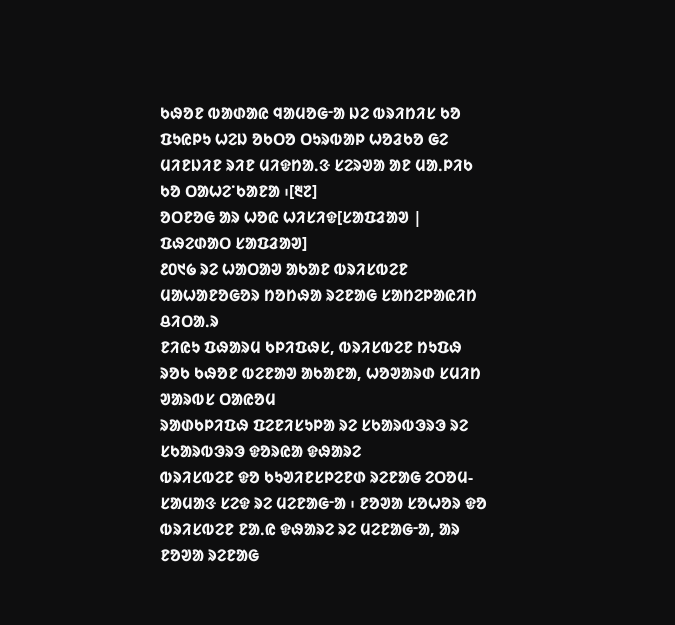ᱠᱷᱚᱱ ᱵᱟᱰᱟᱭ ᱧᱟᱢᱚᱜᱼᱟ ᱡᱮ ᱵᱨᱤᱴᱤᱥ ᱠᱚ ᱯᱩᱭᱞᱩ ᱦᱮᱡ ᱚᱠᱛᱚ ᱛᱩᱨᱵᱟᱞ ᱦᱚᱲᱠᱚ ᱜᱮ ᱢᱤᱱᱡᱤᱱ ᱨᱤᱱ ᱢᱤᱫᱴᱟᱹᱝ ᱥᱮᱨᱣᱟ ᱟᱱ ᱢᱟᱹᱞᱤᱠ ᱠᱚ ᱛᱟᱦᱮᱸᱠᱟᱱᱟ ᱾[᱓᱗]
ᱚᱛᱱᱚᱜ ᱟᱨ ᱦᱚᱭ ᱦᱤᱥᱤᱫ[ᱥᱟᱯᱲᱟᱣ | ᱯᱷᱮᱰᱟᱛ ᱥᱟᱯᱲᱟᱣ]
᱒᱐᱑᱙ ᱨᱮ ᱦᱟᱛᱟᱣ ᱟᱠᱟᱱ ᱵᱨᱤᱥᱵᱮᱱ ᱢᱟᱦᱟᱱᱚᱜᱚᱨ ᱴᱚᱴᱷᱟ ᱨᱮᱱᱟᱜ ᱥᱟᱴᱮᱞᱟᱭᱤᱴ ᱪᱤᱛᱟᱹᱨ
ᱱᱤᱭᱩ ᱯᱷᱟᱨᱢ ᱠᱞᱤᱯᱷᱥ, ᱵᱨᱤᱥᱵᱮᱱ ᱴᱩᱯᱷ ᱨᱚᱠ ᱠᱷᱚᱱ ᱵᱮᱱᱟᱣ ᱟᱠᱟᱱᱟ, ᱦᱚᱣᱟᱨᱰ ᱥᱢᱤᱴ ᱣᱟᱨᱵᱥ ᱛᱟᱭᱚᱢ
ᱨᱟᱰᱠᱞᱤᱯᱷ ᱯᱮᱱᱤᱥᱩᱞᱟ ᱨᱮ ᱥᱠᱟᱨᱵᱳᱨᱳ ᱨᱮ ᱥᱠᱟᱨᱵᱳᱨᱳ ᱫᱚᱨᱭᱟ ᱫᱷᱟᱨᱮ
ᱵᱨᱤᱥᱵᱮᱱ ᱫᱚ ᱠᱩᱣᱤᱱᱥᱞᱮᱱᱰ ᱨᱮᱱᱟᱜ ᱮᱛᱚᱢ-ᱥᱟᱢᱟᱝ ᱥᱮᱫ ᱨᱮ ᱢᱮᱱᱟᱜᱼᱟ ᱾ ᱱᱚᱣᱟ ᱥᱚᱦᱚᱨ ᱫᱚ ᱵᱨᱤᱥᱵᱮᱱ ᱱᱟᱹᱭ ᱫᱷᱟᱨᱮ ᱨᱮ ᱢᱮᱱᱟᱜᱼᱟ, ᱟᱨ ᱱᱚᱣᱟ ᱨᱮᱱᱟᱜ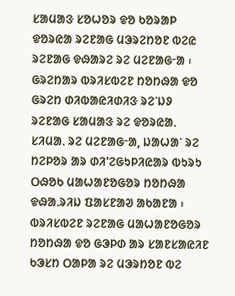ᱥᱟᱢᱟᱝ ᱥᱚᱦᱚᱨ ᱫᱚ ᱠᱚᱨᱟᱞ ᱫᱚᱨᱭᱟ ᱨᱮᱱᱟᱜ ᱢᱳᱨᱮᱴᱚᱱ ᱵᱮᱭ ᱨᱮᱱᱟᱜ ᱫᱷᱟᱨᱮ ᱨᱮ ᱢᱮᱱᱟᱜᱼᱟ ᱾ ᱜᱨᱮᱴᱟᱨ ᱵᱨᱤᱥᱵᱮᱱ ᱴᱚᱴᱷᱟ ᱫᱚ ᱜᱨᱮᱴ ᱰᱤᱵᱟᱭᱤᱰᱤᱝ ᱨᱮᱸᱡᱽ ᱨᱮᱱᱟᱜ ᱥᱟᱢᱟᱝ ᱨᱮ ᱫᱚᱨᱭᱟᱹ ᱥᱤᱢᱟᱹ ᱨᱮ ᱢᱮᱱᱟᱜᱼᱟ, ᱡᱟᱦᱟᱸ ᱨᱮ ᱴᱮᱞᱚᱨ ᱟᱨ ᱰᱤ'ᱮᱜᱩᱞᱤᱭᱟᱨ ᱵᱩᱨᱩ ᱛᱷᱚᱠ ᱢᱟᱦᱟᱱᱚᱜᱚᱨ ᱴᱚᱴᱷᱟ ᱫᱷᱟᱹᱨᱤᱡ ᱯᱟᱥᱱᱟᱣ ᱟᱠᱟᱱᱟ ᱾ ᱵᱨᱤᱥᱵᱮᱱ ᱨᱮᱱᱟᱜ ᱢᱟᱦᱟᱱᱚᱜᱚᱨ ᱴᱚᱴᱷᱟ ᱫᱚ ᱜᱳᱞᱰ ᱟᱨ ᱥᱟᱱᱥᱟᱭᱤᱱ ᱠᱳᱥᱴ ᱛᱟᱞᱟ ᱨᱮ ᱢᱳᱨᱴᱚᱱ ᱵᱮ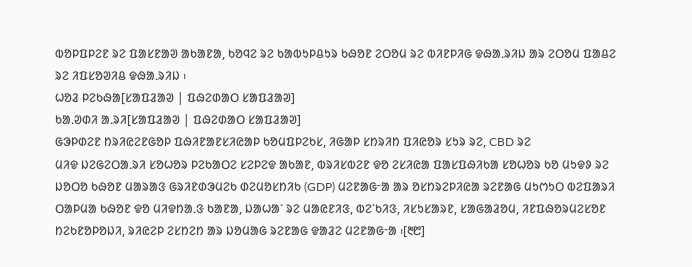ᱵᱚᱞᱯᱞᱮᱱ ᱨᱮ ᱯᱟᱥᱱᱟᱣ ᱟᱠᱟᱱᱟ, ᱠᱚᱧᱮ ᱨᱮ ᱠᱟᱵᱩᱞᱪᱩᱨ ᱠᱷᱚᱱ ᱮᱛᱚᱢ ᱨᱮ ᱵᱤᱱᱞᱤᱜ ᱫᱷᱟᱹᱨᱤᱡ ᱟᱨ ᱮᱛᱚᱢ ᱯᱟᱪᱮ ᱨᱮ ᱤᱯᱥᱚᱣᱤᱪ ᱫᱷᱟᱹᱨᱤᱡ ᱾
ᱦᱚᱲ ᱞᱮᱠᱷᱟ[ᱥᱟᱯᱲᱟᱣ | ᱯᱷᱮᱰᱟᱛ ᱥᱟᱯᱲᱟᱣ]
ᱠᱟᱹᱣᱰᱤ ᱟᱹᱨᱤ[ᱥᱟᱯᱲᱟᱣ | ᱯᱷᱮᱰᱟᱛ ᱥᱟᱯᱲᱟᱣ]
ᱜᱳᱞᱰᱮᱱ ᱴᱨᱤᱭᱮᱱᱜᱚᱞ ᱯᱷᱤᱱᱟᱱᱥᱤᱭᱟᱞ ᱠᱚᱢᱯᱞᱮᱠᱥ, ᱤᱜᱟᱞ ᱥᱴᱨᱤᱴ ᱯᱤᱭᱚᱨ ᱥᱩᱨ ᱨᱮ, CBD ᱨᱮ
ᱢᱤᱫ ᱡᱮᱜᱮᱛᱟᱹᱨᱤ ᱥᱚᱦᱚᱨ ᱞᱮᱠᱟᱛᱮ ᱥᱮᱞᱮᱫ ᱟᱠᱟᱱ, ᱵᱨᱤᱥᱵᱮᱱ ᱫᱚ ᱮᱥᱤᱭᱟ ᱯᱟᱥᱯᱷᱤᱠᱟ ᱥᱚᱦᱚᱨ ᱠᱚ ᱢᱩᱫᱽ ᱨᱮ ᱡᱚᱛᱚ ᱠᱷᱚᱱ ᱢᱟᱨᱟᱝ ᱜᱨᱤᱱᱰᱳᱢᱮᱠ ᱰᱮᱢᱚᱥᱴᱤᱠ (GDP) ᱢᱮᱱᱟᱜᱼᱟ ᱟᱨ ᱚᱥᱴᱨᱮᱞᱤᱭᱟ ᱨᱮᱱᱟᱜ ᱢᱩᱬᱩᱛ ᱵᱮᱯᱟᱨᱤ ᱛᱟᱞᱢᱟ ᱠᱷᱚᱱ ᱫᱚ ᱢᱤᱫᱴᱟᱹᱝ ᱠᱟᱱᱟ, ᱡᱟᱦᱟᱸ ᱨᱮ ᱢᱟᱭᱱᱤᱝ, ᱵᱮᱸᱠᱤᱝ, ᱤᱥᱩᱥᱟᱨᱱ, ᱥᱟᱜᱟᱲᱚᱢ, ᱤᱱᱯᱷᱚᱨᱢᱮᱥᱚᱱ ᱴᱮᱠᱱᱚᱞᱚᱡᱤ, ᱨᱤᱭᱮᱞ ᱮᱥᱴᱮᱴ ᱟᱨ ᱡᱚᱢᱟᱜ ᱨᱮᱱᱟᱜ ᱫᱟᱲᱮ ᱢᱮᱱᱟᱜᱼᱟ ᱾[᱓᱘]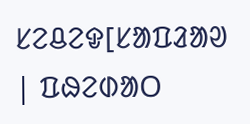ᱥᱮᱪᱮᱫ[ᱥᱟᱯᱲᱟᱣ | ᱯᱷᱮᱰᱟᱛ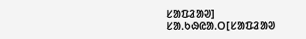ᱥᱟᱯᱲᱟᱣ]
ᱥᱟᱹᱠᱷᱭᱟᱹᱛ[ᱥᱟᱯᱲᱟᱣ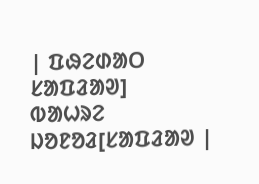| ᱯᱷᱮᱰᱟᱛ ᱥᱟᱯᱲᱟᱣ]
ᱵᱟᱦᱨᱮ ᱡᱚᱱᱚᱲ[ᱥᱟᱯᱲᱟᱣ |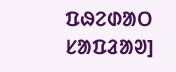ᱯᱷᱮᱰᱟᱛ ᱥᱟᱯᱲᱟᱣ]